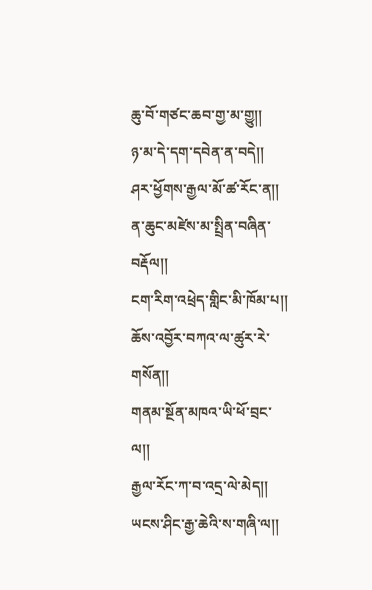ཆུ་བོ་གཙང་ཆབ་གྱ་མ་གྱུ།།
ཉ་མ་དེ་དག་དབེན་ན་བདེ།།
ཤར་ཕྱོགས་རྒྱལ་མོ་ཚ་རོང་ན།།
ན་ཆུང་མཛེས་མ་སྤྲིན་བཞིན་བརྡོལ།།
ངག་རིག་འཕྲེད་གླིང་མི་ཁོམ་པ།།
ཆོས་འབྱོར་བཀའ་ལ་ཚུར་རེ་གསོན།།
གནམ་སྔོན་མཁའ་ཡི་ཕོ་བྲང་ལ།།
རྒྱལ་རོང་ཀ་བ་འདྲ་ལེ་མེད།།
ཡངས་ཤིང་རྒྱ་ཆེའི་ས་གཞི་ལ།།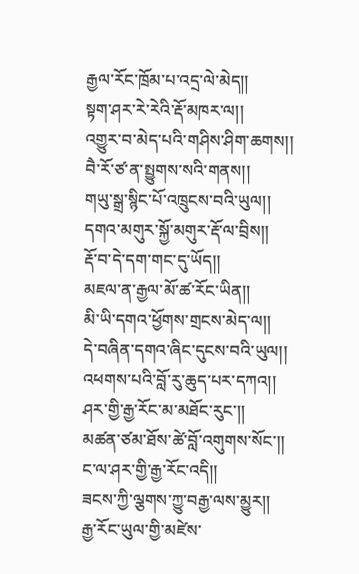རྒྱལ་རོང་ཁྲོམ་པ་འདྲ་ལེ་མེད།།
སྟག་ཤར་རེ་རེའི་རྡོ་མཁར་ལ།།
འགྱུར་བ་མེད་པའི་གཤིས་ཤིག་ཆགས།།
བཻ་རོ་ཙ་ན་སྤྱུགས་སའི་གནས།།
གཡུ་སྒྲ་སྙིང་པོ་འཁྲུངས་བའི་ཡུལ།།
དགའ་མགུར་སྐྱོ་མགུར་རྡོ་ལ་བྲིས།།
རྡོ་བ་དེ་དག་གང་དུ་ཡོད།།
མཇལ་ན་རྒྱལ་མོ་ཚ་རོང་ཡིན།།
མི་ཡི་དགའ་ཕྱོགས་གྲངས་མེད་ལ།།
དེ་བཞིན་དགའ་ཞིང་དུངས་བའི་ཡུལ།།
འཕགས་པའི་བློ་རུ་ཆུད་པར་དཀའ།།
ཤར་གྱི་རྒྱ་རོང་མ་མཐོང་རུང་།།
མཚན་ཙམ་ཐོས་ཚེ་བློ་འགུགས་སོང་།།
ང་ལ་ཤར་གྱི་རྒྱ་རོང་འདི།།
ཟངས་ཀྱི་ལྕགས་ཀྱུ་བརྒྱ་ལས་མྱུར།།
རྒྱ་རོང་ཡུལ་གྱི་མཛེས་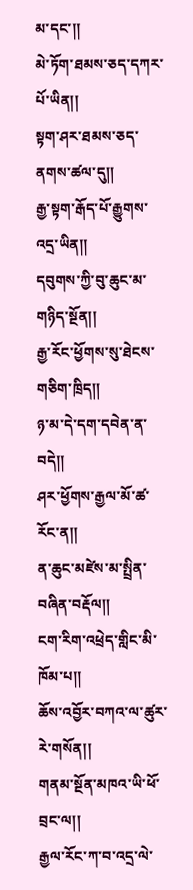མ་དང་།།
མེ་ཏོག་ཐམས་ཅད་དཀར་པོ་ཡིན།།
སྟག་ཤར་ཐམས་ཅད་ནགས་ཚལ་དུ།།
རྒྱ་སྟག་རྒོད་པོ་རྒྱུགས་འདྲ་ཡིན།།
དབུགས་ཀྱི་བུ་ཆུང་མ་གཉིད་སྔོན།།
རྒྱ་རོང་ཕྱོགས་སུ་ཐེངས་གཅིག་ཁྲིད།།
ཉ་མ་དེ་དག་དབེན་ན་བདེ།།
ཤར་ཕྱོགས་རྒྱལ་མོ་ཚ་རོང་ན།།
ན་ཆུང་མཛེས་མ་སྤྲིན་བཞིན་བརྡོལ།།
ངག་རིག་འཕྲེད་གླིང་མི་ཁོམ་པ།།
ཆོས་འབྱོར་བཀའ་ལ་ཚུར་རེ་གསོན།།
གནམ་སྔོན་མཁའ་ཡི་ཕོ་བྲང་ལ།།
རྒྱལ་རོང་ཀ་བ་འདྲ་ལེ་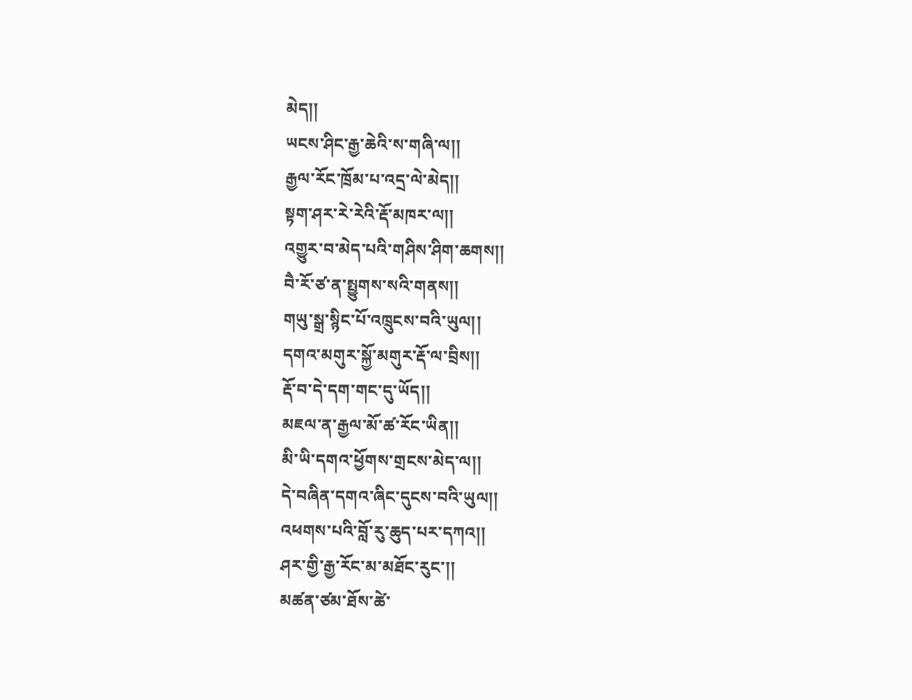མེད།།
ཡངས་ཤིང་རྒྱ་ཆེའི་ས་གཞི་ལ།།
རྒྱལ་རོང་ཁྲོམ་པ་འདྲ་ལེ་མེད།།
སྟག་ཤར་རེ་རེའི་རྡོ་མཁར་ལ།།
འགྱུར་བ་མེད་པའི་གཤིས་ཤིག་ཆགས།།
བཻ་རོ་ཙ་ན་སྤྱུགས་སའི་གནས།།
གཡུ་སྒྲ་སྙིང་པོ་འཁྲུངས་བའི་ཡུལ།།
དགའ་མགུར་སྐྱོ་མགུར་རྡོ་ལ་བྲིས།།
རྡོ་བ་དེ་དག་གང་དུ་ཡོད།།
མཇལ་ན་རྒྱལ་མོ་ཚ་རོང་ཡིན།།
མི་ཡི་དགའ་ཕྱོགས་གྲངས་མེད་ལ།།
དེ་བཞིན་དགའ་ཞིང་དུངས་བའི་ཡུལ།།
འཕགས་པའི་བློ་རུ་ཆུད་པར་དཀའ།།
ཤར་གྱི་རྒྱ་རོང་མ་མཐོང་རུང་།།
མཚན་ཙམ་ཐོས་ཚེ་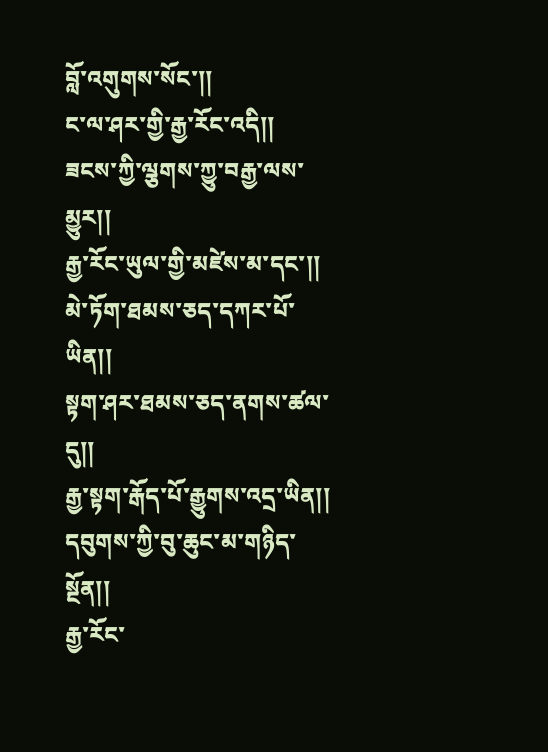བློ་འགུགས་སོང་།།
ང་ལ་ཤར་གྱི་རྒྱ་རོང་འདི།།
ཟངས་ཀྱི་ལྕགས་ཀྱུ་བརྒྱ་ལས་མྱུར།།
རྒྱ་རོང་ཡུལ་གྱི་མཛེས་མ་དང་།།
མེ་ཏོག་ཐམས་ཅད་དཀར་པོ་ཡིན།།
སྟག་ཤར་ཐམས་ཅད་ནགས་ཚལ་དུ།།
རྒྱ་སྟག་རྒོད་པོ་རྒྱུགས་འདྲ་ཡིན།།
དབུགས་ཀྱི་བུ་ཆུང་མ་གཉིད་སྔོན།།
རྒྱ་རོང་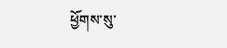ཕྱོགས་སུ་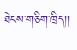ཐེངས་གཅིག་ཁྲིད།།